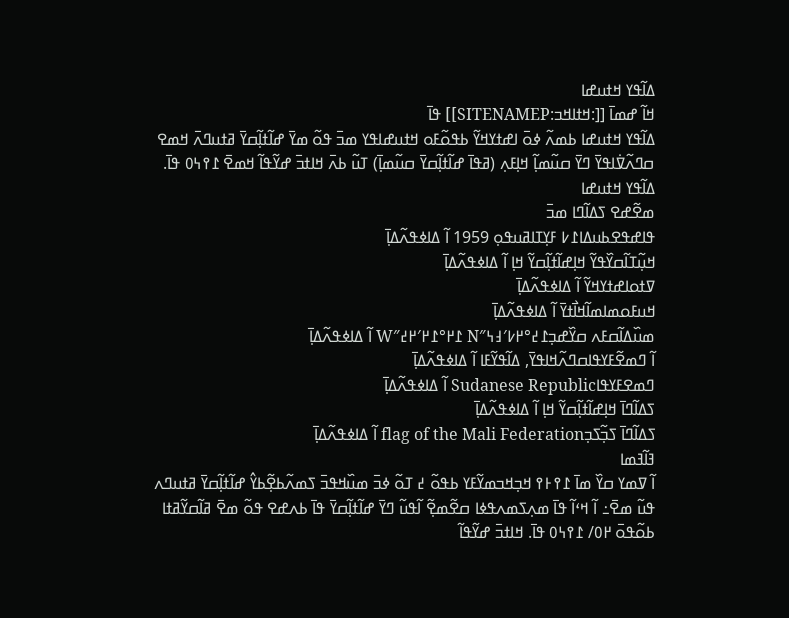ߡߊ߬ߟߌ ߞߙߎߝߊ
ߞߊ߬ ߝߘߊ߫ [[:ߞߙߊߞߏ:SITENAMEP]] ߟߊ߫
ߡߊ߬ߟߌ ߞߙߎߝߊ ߕߘߍ߬ ߦߋ߫ ߊߝߙߌߞߌ߬ ߕߟߋ߬ߓߋ ߞߙߎߝߊߟߌ ߘߏ߫ ߟߋ߬ ߘߌ߫ ߝߊ߬ߙߊ߲߬ߛߌ߫ ߥߙߎߣߍ߫ ߞߘߐ ߛߣߍ߬ߜ߭ߊߟߌ߫ ߣߌ߫ ߛߎ߬ߘߊ߲߬ ߞߊ߲ߓߍ߲ (ߥߟߊ߫ ߝߊ߬ߙߊ߲߬ߛߌ߫ ߛߎ߬ߘߊ߲߫) ߠߎ߬ ߕߍ߫ ߞߊߙߏ߫ ߝߌ߬ߟߊ߬ ߞߘߐ߫ ߁߉߆߀ ߟߊ߫.
ߡߊ߬ߟߌ ߞߙߎߝߊ
ߘߐ߬ߝߐ ߖߡߊ߬ߣߊ ߘߏ߫
ߟߊߝߟߐߕߎߡߊ߁߇ ߓߌ߲ߠߊߥߎߟߋ߲ 1959 ߊ߬ ߡߊߦߟߍ߬ߡߊ߲߫
ߞߎ߲߬ߠߊ߬ߛߌ߰ߟߌ߬ ߞߊ߲ߝߊ߬ߙߊ߲߬ߛߌ߬ ߞߊ߲ ߊ߬ ߡߊߦߟߍ߬ߡߊ߲߫
ߜߙߋߊߝߙߌߞߌ߬ ߊ߬ ߡߊߦߟߍ߬ߡߊ߲߫
ߞߎߓߋߘߊߘߊ߬ߞߊ߯ߙߌ߫ ߊ߬ ߡߊߦߟߍ߬ߡߊ߲߫
ߘߎ߰ߡߊ߬ߛߓߍ ߛߌ߰ߝߏ߲߁߄°߂߇′߃߆″N ߁߂°߁߂′߂߄″W ߊ߬ ߡߊߦߟߍ߬ߡߊ߲߫
ߊ߬ ߣߘߐ߬ߓߌߟߊߛߣߍ߬ߞߊߟߌ߫, ߡߊ߬ߟߌ߬ߓߊ ߊ߬ ߡߊߦߟߍ߬ߡߊ߲߫
ߣߘߐߓߌߟߊSudanese Republic ߊ߬ ߡߊߦߟߍ߬ߡߊ߲߫
ߖߡߊ߬ߣߊ߫ ߞߊ߲ߝߊ߬ߙߊ߲߬ߛߌ߬ ߞߊ߲ ߊ߬ ߡߊߦߟߍ߬ߡߊ߲߫
ߖߡߊ߬ߣߊ߫ ߖߏ߲߬ߖߏ߲flag of the Mali Federation ߊ߬ ߡߊߦߟߍ߬ߡߊ߲߫
ߔߊ߬ߔߘߊ
ߊ߬ ߜߘߌ ߛߌ߰ ߘߊ߫ ߁߉߅߉ ߞߏ߲ߞߏߘߌ߬ߓߌ ߕߟߋ߬ ߄ ߠߋ߬ ߦߏ߫ ߘߎ߰ߞߟߏ߫ ߖߘߍ߬ߕߐ߲߬ߕߌ߮ ߝߊ߬ߙߊ߲߬ߛߌ߫ ߥߙߎߣߍ ߟߎ߬ ߘߐ߫߸ ߊ߬ ߞߵߊ߬ ߟߊ߫ ߘߍ߲ߖߘߍߟߦߊ ߛߐ߬ߘߐ߲߬ ߊ߬ߟߎ߬ ߣߌ߫ ߝߊ߬ߙߊ߲߬ߛߌ߫ ߟߊ߫ ߕߍߝߐ ߟߋ߬ ߘߐ߫ ߥߊ߬ߛߌ߬ߥߙߊ ߕߋ߬ߟߋ߫ ߂߀/ ߁߉߆߀ ߟߊ߫. ߞߊߙߏ߫ ߝߌ߬ߟߊ߬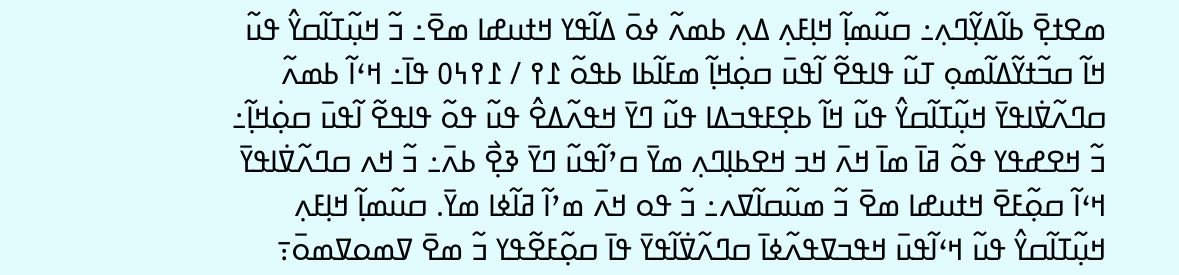ߘߐߙߐ߲߫ ߕߊ߬ߡߌ߲߬ߣߍ߲߸ ߛߎ߬ߘߊ߲߬ ߞߊ߲ߓߍ߲ ߡߍ߲ ߕߘߍ߬ ߦߋ߫ ߡߊ߬ߟߌ ߞߙߎߝߊ ߘߐ߫߸ ߏ߬ ߞߎ߲߬ߠߊ߬ߛߌ߮ ߟߎ߬ ߞߊ߬ ߛߏ߬ߙߌ߬ߡߊ߬ߘߋ߲ ߠߎ߬ ߟߊߟߐ߬ ߊ߬ߟߎ߫ ߛߋ߲߭ߞߊ߲߬ ߘߓߊ߬ߕߊ ߕߟߋ߬ ߁߉ / ߁߉߆߀ ߟߊ߫߸ ߞߵߊ߬ ߕߘߍ߬ ߛߣߍ߬ߜ߭ߊߟߌ߫ ߞߎ߲߬ߠߊ߬ߛߌ߮ ߟߎ߬ ߞߊ߬ ߕߐ߲ߓߟߏߡߊ ߟߎ߬ ߣߌ߫ ߞߟߍ߬ߡߐ߮ ߟߎ߬ ߟߋ߬ ߟߊߟߐ߬ ߊ߬ߟߎ߫ ߛߋ߲߭ߞߊ߲߬߸ ߏ߬ ߞߐߝߟߌ ߟߋ߬ ߥߊ߫ ߘߊ߫ ߞߍ߫ ߞߏ ߞߐߕߊ߲ߣߍ߲ ߘߌ߫ ߛߴߊ߬ߟߎ߬ ߣߌ߫ ߢߐ߲߯ ߕߍ߫߸ ߏ߬ ߞߍ ߛߣߍ߬ߜ߭ߊߟߌ߫ ߞߵߊ߬ ߛߋ߲߬ߓߐ߫ ߞߙߎߝߊ ߘߐ߫ ߏ߬ ߘߎ߬ߛߊ߬ߜߍ߸ ߏ߬ ߟߋ ߞߍ߫ ߘߴߊ߬ ߥߊ߬ߦߊ ߘߌ߫. ߛߎ߬ߘߊ߲߬ ߞߊ߲ߓߍ߲ ߞߎ߲߬ߠߊ߬ߛߌ߮ ߟߎ߬ ߞߵߊ߬ߟߎ߫ ߞߟߏߜߟߍ߬ߦߊ߫ ߛߣߍ߬ߜ߭ߊ߬ߟߌ߫ ߟߊ߫ ߛߋ߲߬ߓߐ߬ߟߌ ߏ߬ ߘߐ߫ ߜߘߋߜߘߋ߫߹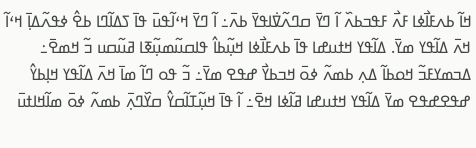ߞߊ߬ ߕߍߓߊ߯ߦߊ ߓߍ߯ ߓߟߏߕߍ߰ ߊ߬ ߣߌ߫ ߛߣߍ߬ߜ߭ߊߟߌ߫ ߕߍ߫߸ ߊ߬ ߣߌ߫ ߞߵߊ߬ߟߎ߫ ߟߊ߫ ߖߡߊ߬ߣߊ ߕߐ߮ ߦߟߍ߬ߡߊ߲߫ ߞߵߊ߬ ߞߍ߫ ߡߊ߬ߟߌ ߘߌ߫. ߡߊ߬ߟߌ ߞߙߎߝߊ ߟߊ߫ ߕߍߓߊ߯ߦߊ ߞߎ߲߬ߕߊ߮ ߟߊߛߎ߬ߘߎ߲߬ߧߊ ߥߎ߬ߛߎ ߏ߬ ߞߘߐ߫߸ ߡߏߘߌߓߏ߬ ߞߋߕߊ߬ ߡߍ߲ ߕߘߍ߬ ߦߋ߫ ߞߏߕߌ߯ ߝߟߐ ߘߌ߫߸ ߏ߬ ߟߋ ߣߊ߬ ߘߊ߫ ߞߍ߫ ߡߊ߬ߟߌ ߞߊ߲ߕߌ߮ ߝߟߐߝߟߐ ߘߌ߫ ߡߊ߬ߟߌ ߞߙߎߝߊ ߥߊ߬ߦߊ ߞߐ߫߸ ߊ߬ ߟߊ߫ ߞߎ߲߬ߠߊ߬ߛߌ߮ ߛߌ߰ߣߍ߲߫ ߕߘߍ߬ ߦߋ߫ ߘߊ߬ߞߊߙߎ߫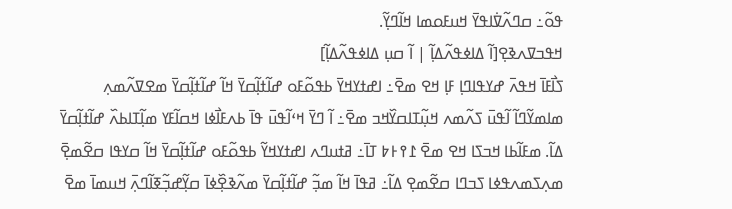ߟߋ߬߸ ߛߣߍ߬ߜ߭ߊߟߌ߫ ߞߎߓߋߘߊ ߞߊ߬ߣߌ߲߬.
ߞߟߏߜߍߢߐ߲[ߊ߬ ߡߊߦߟߍ߬ߡߊ߲߬ | ߊ߬ ߛߎ߲ ߡߊߦߟߍ߬ߡߊ߲߬]
ߖߊ߯ߓߊ߫ ߞߟߍ߫ ߝߌߟߊߣߊ߲ ߓߊ߲ ߞߐ ߘߐ߫߸ ߊߝߙߌߞߌ߫ ߕߟߋ߬ߓߋ ߝߊ߬ߙߊ߲߬ߛߌ߫ ߞߊ߬ ߝߊ߬ߙߊ߲߬ߛߌ߫ ߘߐߜߍ߬ߘߍ߲ ߘߊߘߌ߬ߣߊ߬ ߊ߬ߟߎ߫ ߖߍ߬ߘߍ ߞߎ߲߬ߠߊߛߌ߰ߞߏ ߘߐ߫߸ ߊ߬ ߣߌ߫ ߞߵߊ߬ߟߎ߫ ߟߊ߫ ߕߍߓߊ߯ߦߊ ߞߛߊ߬ߓߌ ߘߊ߲߬ߠߊߕߍ߰ ߝߊ߬ߙߊ߲߬ߛߌ߫ ߡߊ߬. ߘߓߊ߬ߕߊ ߞߏߖߊ ߞߐ ߘߐ߫ ߁߉߅߈ ߠߊ߫߸ ߥߙߎߣߍ ߊߝߙߌߞߌ߬ ߕߟߋ߬ߓߋ ߝߊ߬ߙߊ߲߬ߛߌ߫ ߞߊ߬ ߛߌߟߊ ߛߐ߬ߘߐ߲߫ ߘߍ߲ߖߘߍߟߦߊ ߖߏߣߊ ߛߐ߬ߘߐ߲ ߡߊ߬߸ ߥߟߊ߫ ߞߊ߬ ߘߏ߲߬ ߝߊ߬ߙߊ߲߬ߛߌ߫ ߘߍ߬ߢߐ߲߰ߦߊ߫ ߛߌ߲߬ߝߏ߲߬ߧߊ߬ߣߍ߲߫ ߞߎߘߊ߫ ߘߐ߫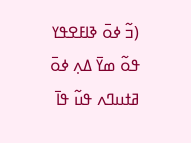(ߏ߬ ߦߋ߫ ߢߊߓߐߟߌ ߟߋ߬ ߘߌ߫ ߡߍ߲ ߦߋ߫ ߥߙߎߣߍ ߟߎ߬ ߟߊ߫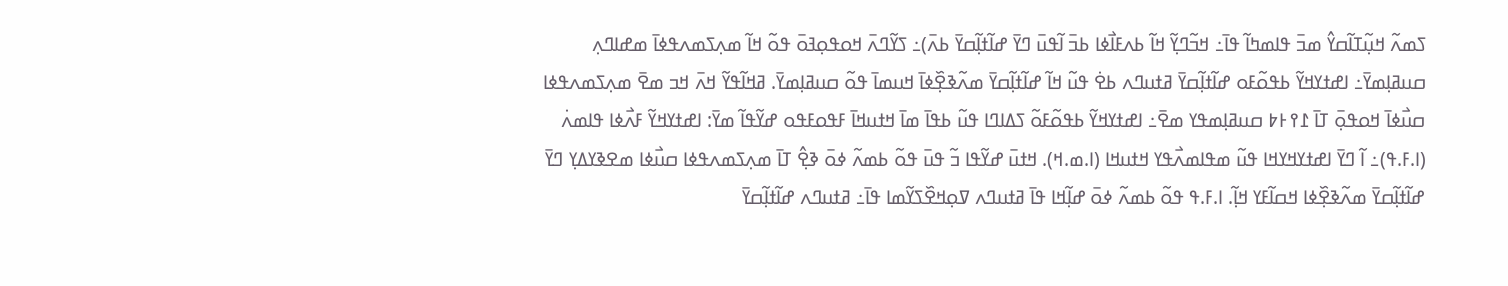ߖߘߍ߬ ߞߎ߲߬ߠߊ߬ߛߌ߮ ߘߏ߫ ߟߊߘߤߊ߬ ߟߊ߫߸ ߞߏ߬ߣߌ߲߬ ߞߊ߬ ߕߍߓߊ߯ߦߊ ߕߏ߫ ߊ߬ߟߎ߫ ߣߌ߫ ߝߊ߬ߙߊ߲߬ߛߌ߫ ߕߍ߫)߸ ߖߌ߬ߣߍ߫ ߞߋߟߋ߲ߔߋ߫ ߟߋ߬ ߞߊ߬ ߘߍ߲ߖߘߍߟߦߊ߫ ߘߝߊߣߍ߲ ߛߎߥߊ߲ߘߌ߫߸ ߊߝߙߌߞߌ߬ ߕߟߋ߬ߓߋ ߝߊ߬ߙߊ߲߬ߛߌ߫ ߥߙߎߣߍ ߕߐ߭ ߟߎ߬ ߞߊ߬ ߝߊ߬ߙߊ߲߬ߛߌ߫ ߘߍ߬ߢߐ߲߰ߦߊ߫ ߞߎߘߊ߫ ߟߋ߬ ߛߎߥߊ߲ߘߌ߫. ߥߞߊ߬ߟߌ߬ ߞߍ߫ ߞߏ ߘߐ߫ ߘߍ߲ߖߘߍߟߦߊ ߛߎ߯ߦߊ߫ ߞߋߟߋ߲߫ ߠߊ߫ ߁߉߅߈ ߛߎߥߊ߲ߘߟߌ ߘߐ߫߸ ߊߝߙߌߞߌ߬ ߕߟߋ߬ߓߋ߬ ߖߡߊߣߊ ߟߎ߬ ߕߟߊ߫ ߘߊ߫ ߞߙߎߞߊ߫ ߓߟߋߓߟߋ ߝߌ߬ߟߊ߬ ߘߌ߫: ߊߝߙߌߞߌ߬ ߓߍ߯ߦߊ ߟߊߘߍ߭ (ߊ.ߓ.ߟ)߸ ߊ߬ ߣߌ߫ ߊߝߙߌߞߌߞߊ ߟߎ߬ ߘߟߊߘߍ߯ߟߌ ߞߙߎߞߊ (ߊ.ߘ.ߞ). ߞߙߎ߫ ߝߌ߬ߟߊ ߏ߬ ߟߎ߫ ߟߋ߬ ߕߘߍ߬ ߦߋ߫ ߢߐ߲߮ ߠߊ߫ ߘߍ߲ߖߘߍߟߦߊ ߛߎ߯ߦߊ ߘߐߢߌߡߌ߲ ߣߌ߫ ߝߊ߬ߙߊ߲߬ߛߌ߫ ߘߍ߬ߢߐ߲߰ߦߊ ߞߛߊ߬ߓߌ ߞߊ߲߬. ߊ.ߓ.ߟ ߟߋ߬ ߕߘߍ߬ ߦߋ߫ ߝߊ߲߬ߞߊ ߟߊ߫ ߥߙߎߣߍ ߜߋ߲ߞߐ߰ߖߌ߬ߘߊ ߟߊ߫߸ ߥߙߎߣߍ ߝߊ߬ߙߊ߲߬ߛߌ߫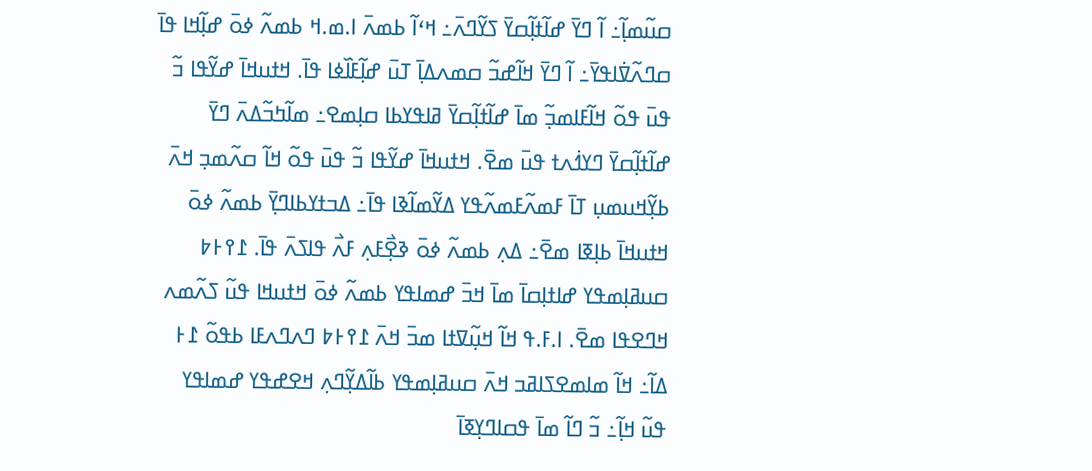ߛߎ߬ߘߊ߲߬߸ ߊ߬ ߣߌ߫ ߝߊ߬ߙߊ߲߬ߛߌ߫ ߖߌ߬ߣߍ߫߸ ߞߵߊ߬ ߕߘߍ߫ ߊ.ߘ.ߞ ߕߘߍ߬ ߦߋ߫ ߝߊ߲߬ߞߊ ߟߊ߫ ߛߣߍ߬ߜ߭ߊߟߌ߫߸ ߊ߬ ߣߌ߫ ߞߊ߬ߝߏ߬ ߛߘߍߡߊ߲߫ ߠߎ߫ ߝߊ߲߬ߓߊ߰ߦߊ ߟߊ߫. ߞߙߎߞߊ߫ ߝߌ߬ߟߊ ߏ߬ ߟߎ߫ ߟߋ߬ ߞߊ߬ߓߊߘߏ߲߬ ߘߊ߫ ߝߊ߬ߙߊ߲߬ߛߌ߫ ߥߊߟߌߕߊ ߛߊ߲ߘߐ߸ ߘߊ߬ߤߏ߬ߡߍ߫ ߣߌ߫ ߝߊ߬ߙߊ߲߬ߛߌ߫ ߣߌߗ߭ߍߙ ߟߎ߫ ߘߐ߫. ߞߙߎߞߊ߫ ߝߌ߬ߟߊ ߏ߬ ߟߎ߫ ߟߋ߬ ߞߊ߬ ߛߍ߬ߘߏ߲ ߞߍ߫ ߕߌ߲߬ߞߎߘߎ߲ ߠߊ߫ ߓߘߍ߬ߓߘߍ߬ߟߌ ߡߌ߬ߘߊ߬ߢߊ ߟߊ߫߸ ߡߏߙߌߕߊߣߌ߲߫ ߕߘߍ߬ ߦߋ߫ ߞߙߎߞߊ߫ ߕߊ߲ߧߊ ߘߐ߫߸ ߡߍ߲ ߕߘߍ߬ ߦߋ߫ ߢߐ߲߯ߓߍ߲ ߓߍ߯ ߟߊߖߍ߫ ߟߊ߫. ߁߉߅߈ ߛߎߥߊ߲ߘߟߌ ߝߊߙߊ߲ߛߊ߫ ߘߊ߫ ߞߏ߫ ߝߘߊߟߌ ߕߘߍ߬ ߦߋ߫ ߞߙߎߞߊ ߟߎ߬ ߖߍ߬ߘߍ ߞߣߐߟߊ ߘߐ߫. ߊ.ߓ.ߟ ߞߊ߬ ߞߎ߲߬ߜߙߊ ߘߏ߫ ߞߍ߫ ߁߉߅߈ ߣߍߣߍߓߊ ߕߟߋ߬ ߁߅ ߡߊ߬߸ ߞߊ߬ ߘߊߘߐߖߊߥߏ ߞߍ߫ ߛߎߥߊ߲ߘߟߌ ߕߊ߬ߡߌ߲߬ߣߍ߲ ߞߐߝߟߌ ߝߘߊߟߌ ߟߎ߬ ߞߊ߲߬߸ ߏ߬ ߣߊ߬ ߘߊ߫ ߟߛߊߣߌ߲ߧߊ߫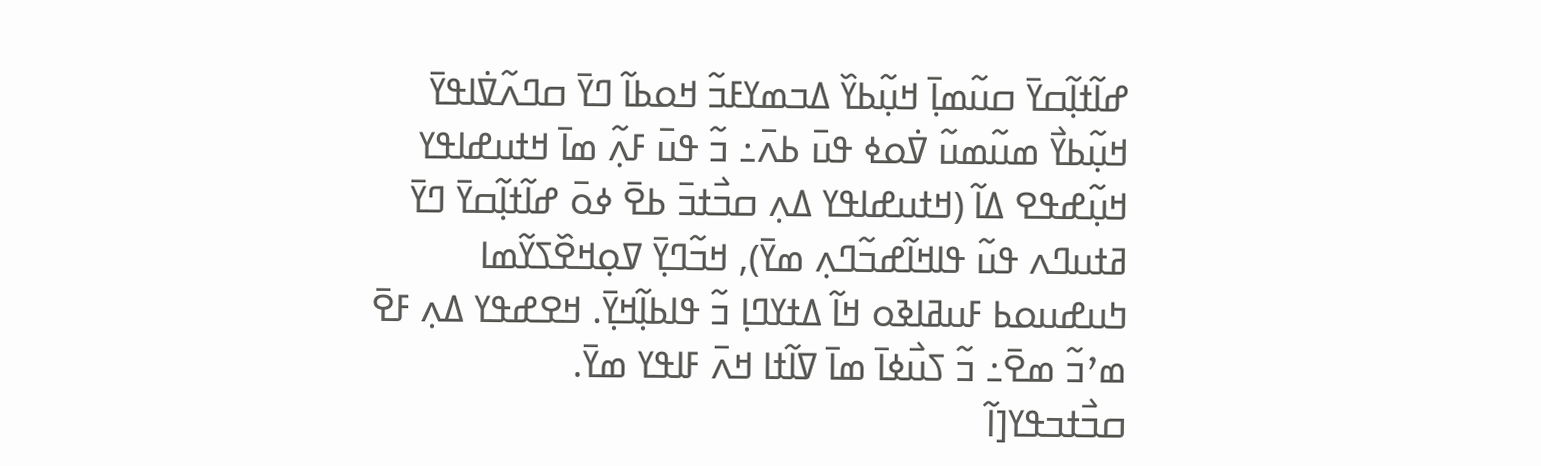ߝߊ߬ߙߊ߲߬ߛߌ߫ ߛߎ߬ߘߊ߲߫ ߞߎ߲߬ߕߌ߰ ߡߏߘߌߓߏ߬ ߞߋߕߊ߬ ߣߌ߫ ߛߣߍ߬ߜ߭ߊߟߌ߫ ߞߎ߲߬ߕߌ߯ ߘߎ߬ߘߎ߬ ߜ߭ߋߦ ߟߎ߫ ߕߍ߫߸ ߏ߬ ߟߎ߫ ߓߍ߲߬ ߘߊ߫ ߞߙߎߝߊߟߌ ߞߎ߲߬ߝߟߐ ߡߊ߬ (ߞߙߎߝߊߟߌ ߡߍ߲ ߛߏ߯ߙߏ߫ ߕߐ߫ ߦߋ߫ ߝߊ߬ߙߊ߲߬ߛߌ߫ ߣߌ߫ ߥߙߎߣߍ ߟߎ߬ ߟߊߞߊ߬ߝߏ߬ߣߍ߲ ߘߌ߫), ߞߏ߬ߣߌ߲߫ ߜߋ߲ߞߐ߰ߖߌ߬ߘߊ ߤߎߝߎߋߕ ߓߎߥߊߢߋ ߞߊ߬ ߡߙߌߣߊ߲ ߏ߬ ߟߊߕߊ߲߬ߞߌ߲߫. ߞߐߝߟߌ ߡߍ߲ ߓߐ߫ ߘߴߏ߬ ߘߐ߫߸ ߏ߬ ߖߎ߯ߦߊ߫ ߘߊ߫ ߜߊ߬ߙߊ ߞߍ߫ ߓߊߟߌ ߘߌ߫.
ߛߏ߯ߙߏߟߌ[ߊ߬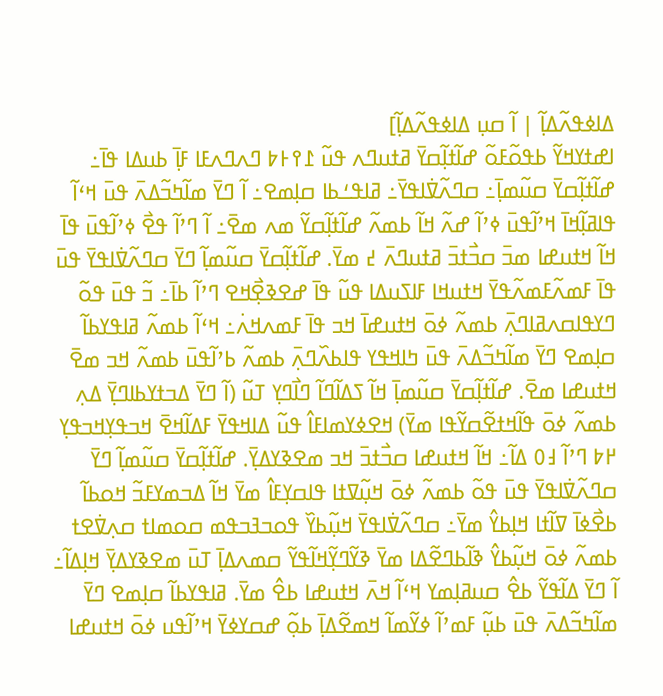ߡߊߦߟߍ߬ߡߊ߲߬ | ߊ߬ ߛߎ߲ ߡߊߦߟߍ߬ߡߊ߲߬]
ߊߝߙߌߞߌ߬ ߕߟߋ߬ߓߋ߬ ߝߊ߬ߙߊ߲߬ߛߌ߫ ߥߙߎߣߍ ߟߎ߬ ߁߉߅߈ ߣߍߣߍߓߊ ߓߊ߲߫ ߕߎߡߊ ߟߊ߫߸ ߝߊ߬ߙߊ߲߬ߛߌ߫ ߛߎ߬ߘߊ߲߫߸ ߛߣߍ߬ߜ߭ߊߟߌ߫߸ ߥߊߟߑߕߊ ߛߊ߲ߘߐ߸ ߊ߬ ߣߌ߫ ߘߊ߬ߤߏ߬ߡߍ߫ ߟߎ߫ ߞߵߊ߬ ߟߊߥߊ߲߬ߞߊ߫ ߞߴߊ߬ߟߎ߫ ߦߴߊ߬ ߝߍ߬ ߞߊ߬ ߕߘߍ߬ ߝߊ߬ߙߊ߲߬ߛߌ߬ ߘߍ ߘߐ߫߸ ߊ߬ ߣߴߊ߬ ߟߐ߯ ߦߴߊ߬ߟߎ߫ ߟߊ߫ ߞߊ߬ ߞߙߎߝߊ ߘߏ߫ ߛߏ߯ߙߏ߫ ߥߙߎߣߍ߫ ߄ ߘߌ߫. ߝߊ߬ߙߊ߲߬ߛߌ߫ ߛߎ߬ߘߊ߲߬ ߣߌ߫ ߛߣߍ߬ߜ߭ߊߟߌ߫ ߟߎ߫ ߟߊ߫ ߓߘߍ߬ߓߘߍ߬ߟߌ߫ ߞߙߎߞߊ ߓߊߖߎߡߊ ߟߎ߬ ߟߊ߫ ߝߐߢߐ߲߯ߞߐ ߣߴߊ߬ ߕߊ߫߸ ߏ߬ ߟߎ߫ ߟߋ߬ ߣߌߟߊߛߍߥߊߣߍ߲߫ ߕߘߍ߬ ߦߋ߫ ߞߙߎߝߊ߫ ߞߏ ߟߊ߫ ߓߘߍߞߍ߭߸ ߞߵߊ߬ ߕߘߍ߬ ߥߊߟߌߕߊ߬ ߛߊ߲ߘߐ ߣߌ߫ ߘߊ߬ߤߏ߬ߡߍ߫ ߟߎ߫ ߤߊߞߟߌ ߟߊߕߍ߰ߣߍ߲߫ ߕߘߍ߬ ߕߴߊ߬ߟߎ߫ ߕߘߍ߬ ߞߏ ߘߐ߫ ߞߙߎߝߊ ߘߐ߫. ߝߊ߬ߙߊ߲߬ߛߌ߫ ߛߎ߬ߘߊ߲߫ ߞߊ߬ ߖߡߊ߬ߣߊ߬ ߣߊ߯ߣߌ߲ ߠߎ߬ (ߊ߬ ߣߌ߫ ߡߏߙߌߕߊߣߌ߲߫ ߡߍ߲ ߕߘߍ߬ ߦߋ߫ ߟߊ߬ߞߙߐ߬ߛߌ߬ߟߊ ߘߌ߫) ߞߐߦߌߘߊߓߊ߮ ߟߎ߬ ߡߊߞߟߌ߫ ߓߡߊ߬ߞߐ߫ ߞߏߟߌ߲ߞߏߟߌ߲ ߂߈ ߣߴߊ߬ ߃߀ ߡߊ߬߸ ߞߊ߬ ߞߙߎߝߊ ߛߏ߯ߙߏ߫ ߞߏ ߘߐߢߌߡߌ߲߫. ߝߊ߬ߙߊ߲߬ߛߌ߫ ߛߎ߬ߘߊ߲߬ ߣߌ߫ ߛߣߍ߬ߜ߭ߊߟߌ߫ ߟߎ߫ ߟߋ߬ ߕߘߍ߬ ߦߋ߫ ߞߎ߲߬ߜߙߊ ߟߊߛߌ߲ߓߊ߮ ߘߌ߫ ߞߊ߬ ߡߏߘߌߓߏ߬ ߞߋߕߊ߬ ߕߐ߯ߦߊ߫ ߜߊ߬ߙߊ ߞߊ߲ߕߌ߮ ߘߌ߫߸ ߛߣߍ߬ߜ߭ߊߟߌ߫ ߞߎ߲߬ߕߌ߰ ߟߋߏߔߏߟߘ ߛߋߘߊߙ ߛߍ߲ߜ߭ߐߙ ߕߘߍ߬ ߦߋ߫ ߞߎ߲߬ߕߌ߮ ߢߊ߬ߕߣߐ߬ߡߊ ߘߌ߫ ߢߌ߬ߣߌ߲߬ߞߊ߬ߟߌ߬ ߛߘߍߡߊ߲߫ ߠߎ߫ ߘߐߢߌߡߌ߲߫ ߞߊ߲ߡߊ߬߸ ߊ߬ ߣߌ߫ ߡߊ߬ߟߌ߬ ߕߐ߮ ߛߎߥߊ߲ߘߌ ߞߵߊ߬ ߞߍ߫ ߞߙߎߝߊ ߕߐ߮ ߘߌ߫. ߥߊߟߌߕߊ߬ ߛߊ߲ߘߐ ߣߌ߫ ߘߊ߬ߤߏ߬ߡߍ߫ ߟߎ߫ ߕߎ߲߬ ߓߘߴߊ߬ ߦߌ߬ߘߊ߬ ߞߘߐ߬ߡߊ߲߫ ߕߋ߲߬ ߝߛߌߦߌ߫ ߞߴߊ߬ߟߎ ߦߋ߫ ߞߙߎߝߊ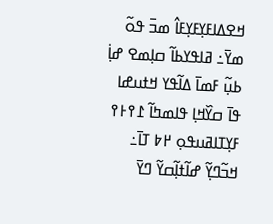ߞߐߡߊߓߌ߲ߓߌ߲ߓߊ߮ ߘߏ߫ ߟߋ߬ ߘߌ߫߸ ߥߊߟߌߕߊ߬ ߛߊ߲ߘߐ ߝߊ߲߭ ߕߎ߲߬ ߓߘߊ߫ ߡߊ߬ߟߌ ߞߙߎߝߊ ߟߊ߫ ߛߌ߰ߞߊ߲ ߟߊߘߤߊ߬ ߁߉߅߉ ߓߌ߲ߠߊߥߎߟߋ߲ ߂߈ ߠߊ߫߸ ߞߏ߬ߣߌ߲߬ ߝߊ߬ߙߊ߲߬ߛߌ߬ ߣߌ߫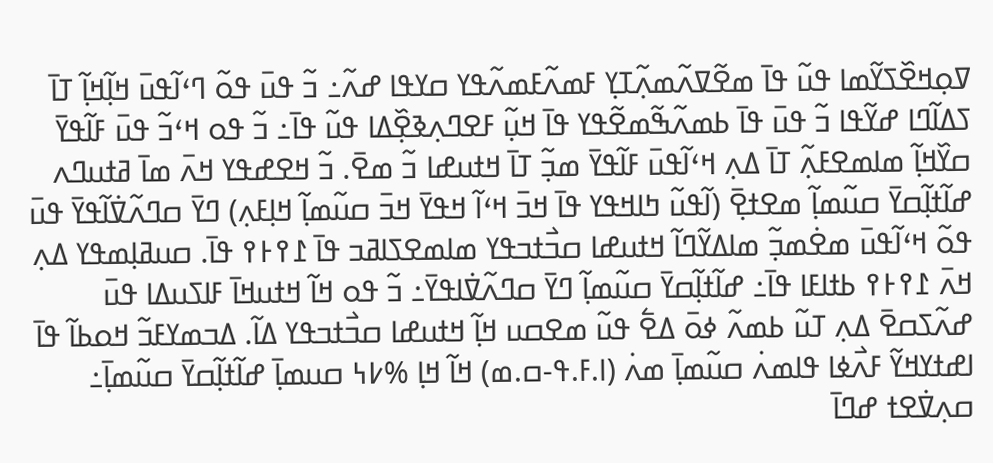ߜߋ߲ߞߐ߰ߖߌ߬ߘߊ ߟߎ߬ ߟߊ߫ ߘߐ߬ߜߍ߬ߘߍ߲߬ߠߌ߲ ߓߘߍ߬ߓߘߍ߬ߟߌ ߛߌߟߊ ߝߍ߬߸ ߏ߬ ߟߎ߫ ߟߋ߬ ߣߵߊ߬ߟߎ߫ ߞߊ߲߬ߞߊ߲߬ ߠߊ߫ ߖߡߊ߬ߣߊ ߝߌ߬ߟߊ ߏ߬ ߟߎ߫ ߟߊ߫ ߕߘߍ߬ߒ߬ߘߐ߬ߟߌ ߟߊ߫ ߞߎ߲߬ ߓߐߣߍ߲ߢߐ߲߰ߡߊ ߟߎ߬ ߟߊ߫߸ ߏ߬ ߟߋ ߞߵߏ߬ ߟߎ߫ ߓߊ߬ߟߌ߫ ߛߌ߰ߞߊ߲߬ ߘߊߘߐߓߍ߲߬ ߠߊ߫ ߡߍ߲ ߞߵߊ߬ߟߎ߫ ߓߊ߬ߟߌ߫ ߘߏ߲߬ ߠߊ߫ ߞߙߎߝߊ ߏ߬ ߘߐ߫. ߏ߬ ߞߐߝߟߌ ߞߍ߫ ߘߊ߫ ߥߙߎߣߍ ߝߊ߬ߙߊ߲߬ߛߌ߫ ߛߎ߬ߘߊ߲߬ ߘߐߙߐ߲߫ (ߊ߬ߟߎ߬ ߤߊߞߟߌ ߟߊ߫ ߞߏ߫ ߞߵߊ߬ ߞߟߌ߫ ߞߏ߫ ߛߎ߬ߘߊ߲߬ ߞߊ߲ߓߍ߲) ߣߌ߫ ߛߣߍ߬ߜ߭ߊ߬ߟߌ߫ ߟߎ߫ ߟߋ߬ ߞߵߊ߬ߟߎ߫ ߘߐ߭ߘߏ߲߬ ߘߊߡߌ߬ߣߊ߬ ߞߙߎߝߊ ߛߏ߯ߙߏߟߌ ߘߊߘߐߖߊߥߏ ߟߊ߫ ߁߉߅߉ ߟߊ߫. ߛߎߥߊ߲ߘߟߌ ߡߍ߲ ߞߍ߫ ߁߉߅߉ ߕߙߊߓߊ ߟߊ߫߸ ߝߊ߬ߙߊ߲߬ߛߌ߫ ߛߎ߬ߘߊ߲߬ ߣߌ߫ ߛߣߍ߬ߜ߭ߊߟߌ߫߸ ߏ߬ ߟߋ ߞߊ߬ ߞߙߎߞߊ߫ ߓߊߖߎߡߊ ߟߎ߫ ߝߍ߬ߖߛߐ߫ ߡߍ߲ ߠߎ߬ ߕߘߍ߬ ߦߋ߫ ߡߐ߱ ߟߎ߬ ߘߐߛߎ ߞߊ߲߬ ߞߙߎߝߊ ߛߏ߯ߙߏߟߌ ߡߊ߬. ߡߏߘߌߓߏ߬ ߞߋߕߊ߬ ߟߊ߫ ߊߝߙߌߞߌ߬ ߓߍ߯ߦߊ ߟߊߘߍ߭ ߛߎ߬ߘߊ߲߫ ߘߍ߭ (ߊ.ߓ.ߟ-ߛ.ߘ) ߞߊ߬ ߞߊ߲ %߇߆ ߛߎߘߊ߲߫ ߝߊ߬ߙߊ߲߬ߛߌ߫ ߛߎ߬ߘߊ߲߫߸ ߛߍ߲ߜ߭ߐߙ ߝߣߊ߫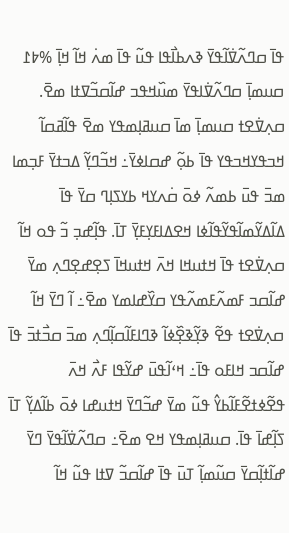ߟߊ߫ ߛߣߍ߬ߜ߭ߊ߬ߟߌ߫ ߢߍߕߊ߯ߟߊ ߟߎ߬ ߟߊ߫ ߘߍ߭ ߞߊ߬ ߞߊ߲߫ %߈߁ ߛߎߘߊ߲߫ ߛߣߍ߬ߜ߭ߊߟߌ߫ ߘߎ߰ߞߟߏ ߝߊ߬ߛߏ߬ߜߙߊ ߘߐ߫. ߛߍ߲ߜ߭ߐߙ ߛߎߘߊ߲߫ ߘߊ߫ ߛߎߥߊ߲ߘߟߌ ߘߐ߫ ߟߊ߬ߥߛߊ߬ ߞߏߟߌߞߏߟߌ ߟߊ߫ ߕߋ߲߬ ߝߛߊߦߌ߫߸ ߞߏ߬ߣߌ߲߬ ߡߏߙߌ߫ ߓߏ߲ߘߊ ߘߏ߫ ߟߎ߫ ߕߘߍ߬ ߦߋ߫ ߛ߭ߍߌߞ ߕߌߖߊ߲ߣ ߛߌ߫ ߟߊ߫ ߡߊ߬ߡߌ߬ߘߊ߬ߟߌ߬ߟߊ߬ߦߊ ߞߐߡߊߓߌ߲ߓߌ߲߫ ߠߊ߫. ߟߊ߲߬ߝߏ߲ ߏ߬ ߟߋ ߞߊ߬ ߛߍ߲ߜ߭ߐߙ ߟߊ߫ ߞߙߎߞߊ ߞߍ߫ ߞߙߎߞߊ߫ ߖߐ߲ߝߐ߲ߣߍ߲ ߘߌ߫ ߝߊ߬ߛߏ ߓߘߍ߬ߓߘߍ߬ߟߌ ߛߌ߰ߝߊߘߌ ߘߐ߫߸ ߊ߬ ߣߌ߫ ߞߊ߬ ߛߍ߲ߜ߭ߐߙ ߟߐ߬ ߢߌ߲߬ߢߐ߲߰ߦߊ߬ ߢߣߊߓߊ߬ߛߊ߲߬ߣߍ߲ ߘߏ߫ ߛߏ߯ߙߏ߫ ߟߊ߫ ߝߊ߬ߛߏ ߞߊߓߋ ߟߊ߫߸ ߞߵߊ߬ߟߎ߫ ߝߌ߬ߟߊ ߓߍ߯ ߞߍ߫ ߟߐ߬ߦߙߐ߬ߓߊ߬ߕߌ߮ ߟߎ߬ ߘߌ߫ ߝߏ߬ߣߌ߫ ߞߙߎߝߊ ߦߋ߫ ߕߊ߬ߡߌ߲߬ ߠߊ߫ ߖߊ߲߬ߝߊ߫ ߟߊ߫. ߛߎߥߊ߲ߘߟߌ ߞߐ ߘߐ߫߸ ߛߣߍ߬ߜ߭ߊ߬ߟߌ߫ ߣߌ߫ ߝߊ߬ߙߊ߲߬ߛߌ߫ ߛߎ߬ߘߊ߲߬ ߠߎ߫ ߟߊ߫ ߝߊ߬ߛߏ߬ ߜߙߊ ߟߎ߬ ߞߊ߬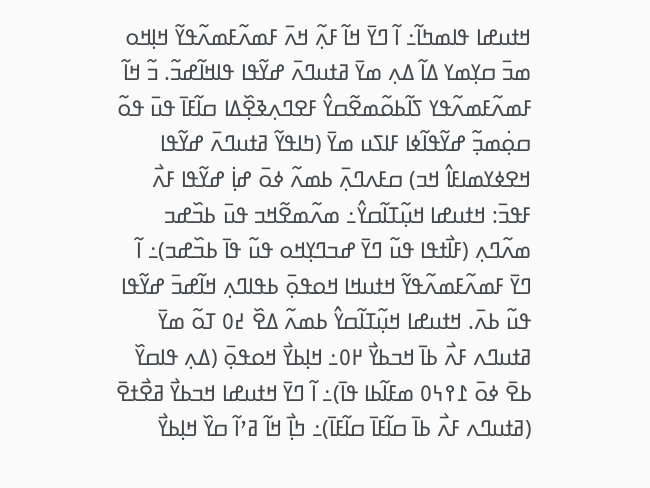ߞߙߎߝߊ ߟߊߘߤߊ߬߸ ߊ߬ ߣߌ߫ ߞߊ߬ ߓߍ߲߬ ߞߍ߫ ߓߘߍ߬ߓߘߍ߬ߟߌ߬ ߞߊ߲ߞߋ ߘߏ߫ ߛߌ߲ߘߌ ߡߊ߬ ߡߍ߲ ߘߌ߫ ߥߙߎߣߍ߫ ߝߌ߬ߟߊ ߟߊߞߊ߬ߝߏ߬. ߏ߬ ߞߊ߬ ߓߘߍ߬ߓߘߍ߬ߟߌ ߖߊ߬ߕߋ߬ߘߐ߬ߛߌ߮ ߓߐߣߍ߲ߢߐ߲߰ߡߊ ߛߊ߬ߓߊ߫ ߟߎ߫ ߟߋ߬ ߛߋ߲߭ߘߏ߲߬ ߝߌ߬ߟߊ߬ߦߊ ߓߊߖߎ ߘߌ߫ (ߤߊߟߌ߬ ߥߙߎߣߍ߫ ߝߌ߬ߟߊ ߞߐߦߌߘߊߓߊ߮ ߞߏ) ߛߓߍߣߍ߲߫ ߕߘߍ߬ ߦߋ߫ ߝߊ߲߭ ߝߌ߬ߟߊ ߓߍ߯ ߓߟߏ߫: ߞߙߎߝߊ ߞߎ߲߬ߠߊ߬ߛߌ߮߸ ߘߍ߬ߘߐ߬ߞߏ ߟߎ߫ ߕߏ߰ߝߏ ߘߍ߬ߣߍ߲ (ߓߊ߯ߙߟߊ ߟߎ߬ ߣߌ߫ ߝߏߣߌ߲ߞߋ ߟߎ߬ ߟߊ߫ ߕߏ߰ߝߏ)߸ ߊ߬ ߣߌ߫ ߓߘߍ߬ߓߘߍ߬ߟߌ߬ ߞߙߎߞߊ ߞߋߟߋ߲߫ ߕߟߊߣߍ߲ ߞߊ߬ߝߏ߫ ߝߌ߬ߟߊ ߟߎ߬ ߕߍ߫. ߞߙߎߝߊ ߞߎ߲߬ߠߊ߬ߛߌ߮ ߕߘߍ߬ ߡߐ߰ ߄߀ ߠߋ߬ ߘߌ߫ ߥߙߎߣߍ ߓߍ߯ ߕߊ߫ ߞߏߕߌ߯ ߂߀߸ ߞߊ߲ߕߌ߯ ߞߋߟߋ߲߫ (ߡߍ߲ ߟߊߛߌ߰ ߕߐ߫ ߦߋ߫ ߁߉߆߀ ߘߓߊ߬ߕߊ ߟߊ߫)߸ ߊ߬ ߣߌ߫ ߞߙߎߝߊ ߞߏߕߌ߯ ߥߐ߯ߙߐ߫ (ߥߙߎߣߍ ߓߍ߯ ߕߊ߫ ߛߊ߬ߓߊ߫ ߛߊ߬ߓߊ߫)߸ ߤߊ߲߯ ߞߊ߬ ߥߴߊ߬ ߛߌ߰ ߞߊ߲ߕߌ߯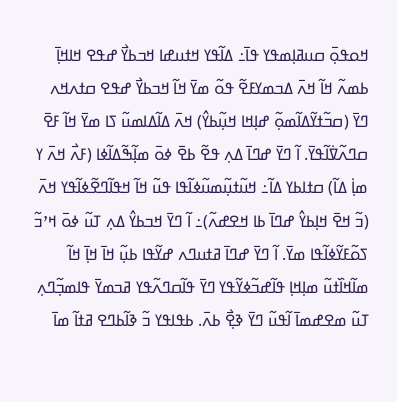ߞߋߟߋ߲߫ ߛߎߥߊ߲ߘߟߌ ߟߊ߫߸ ߡߊ߬ߟߌ ߞߙߎߝߊ ߞߏߕߌ߯ ߝߟߐ ߞߊߞߊ߲߫ ߕߘߍ߬ ߞߊ߬ ߞߍ߫ ߡߏߘߌߓߐ߬ ߟߋ߬ ߘߌ߫ ߞߊ߬ ߞߏߕߌ߯ ߝߟߐ ߛߙߍߞߍ ߣߌ߫ (ߛߏ߬ߙߌ߬ߡߊ߬ߘߋ߲߬ ߝߊ߲ߞߊ ߞߎ߲߬ߕߌ߮) ߞߍ߫ ߡߊ߬ߡߊߘߎ߬ ߖߊ ߘߌ߫ ߞߊ߬ ߓߐ߫ ߛߣߍ߬ߜ߭ߊ߬ߟߌ߫. ߊ߬ ߣߌ߫ ߝߣߊ߫ ߡߍ߲ ߟߐ߬ ߕߐ߫ ߦߋ߫ ߘߊ߲߬ߒ߬ߡߊ߬ߦߊ (ߓߍ߯ ߞߍ߫ ߌ ߘߊ߲߭ ߡߊ߬) ߛߙߊߕߌ ߡߊ߬߸ ߞߎ߬ߙߎ߲߬ߘߎ߬ߦߊ߬ߟߊ ߟߎ߬ ߞߊ߬ ߞߟߊ߬ߣߐ߬ߦߊ߬ߟߌ ߞߍ߫ (ߏ߬ ߞߐ߫ ߞߊ߲ߕߌ߮ ߝߣߊ߫ ߕߊ ߞߐߝߍ߬)߸ ߊ߬ ߣߌ߫ ߞߏߕߌ߮ ߡߍ߲ ߠߎ߬ ߦߋ߫ ߞߴߏ߬ ߖߋ߬ߓߌ߬ߦߊ߬ߟߊ ߘߌ߫. ߊ߬ ߣߌ߫ ߝߣߊ߫ ߥߙߎߣߍ ߝߌ߬ߟߊ ߕߎ߲߬ ߞߊ߫ ߞߊ߲߫ ߞߊ߬ ߘߊ߬ߞߊ߰ߙߎ߬ ߘߊ߲ߞߊ߲ ߟߊ߬ߝߏ߬ߦߌ߬ߟߌ ߣߌ߫ ߟߊ߬ߛߣߍ߬ߟߌ ߥߏߘߌ߫ ߟߊߘߏ߲߬ߣߍ߲ ߠߎ߬ ߘߐߝߘߊ߫ ߊ߬ߟߎ߬ ߣߌ߫ ߢߐ߲߯ ߕߍ߫. ߕߟߊߟߌ ߏ߬ ߢߊ߬ߕߣߐ ߥߙߊ߬ ߘߊ߫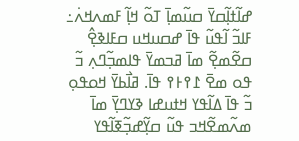ߝߊ߬ߙߊ߲߬ߛߌ߫ ߛߎ߬ߘߊ߲߫ ߠߋ߬ ߞߊ߲߬ ߓߘߍߞߍ߭߸ ߓߊߏ߬ ߊ߬ߟߎ߬ ߟߊ߫ ߝߛߎߞߎ ߛߓߊߢߐ߲߮ ߛߐ߬ߘߐ߲߬ ߘߊ߫ ߥߏߘߌ߫ ߟߊߘߏ߲߬ߣߍ߲ ߏ߬ ߟߋ ߘߐ߫ ߁߉߅߉ ߟߊ߫. ߥߊ߯ߕߌ߫ ߞߋߟߋ߲ ߏ߬ ߟߊ߫ ߡߊ߬ߟߌ ߞߙߎߝߊ ߢߌߣߌ߲߫ ߘߊ߫ ߘߍ߬ߘߐ߬ߞߏ ߟߎ߬ ߛߌ߲߬ߝߏ߲߬ߧߊ߬ߟߌ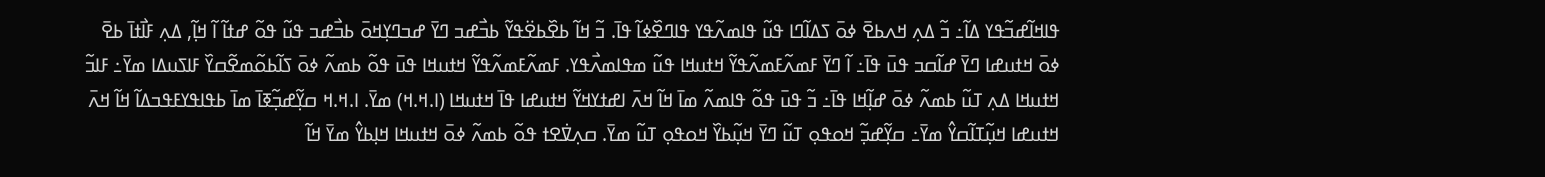ߟߊߞߊ߬ߝߏ߬ߟߌ ߡߊ߬߸ ߏ߬ ߡߍ߲ ߞߍߕߐ߫ ߦߋ߫ ߖߡߊ߬ߣߊ ߟߎ߬ ߟߊߘߍ߬ߟߌ ߟߊߣߐ߰ߦߊ߬ ߟߊ߫. ߏ߬ ߞߊ߬ ߕߐ߰ߕߐ߳ߟߌ߬ ߕߏ߯ߝߏ ߣߌ߫ ߝߏߣߌ߲ߞߋ߫ ߕߏ߯ߝߏ ߟߎ߬ ߟߋ߬ ߝߙߊ߬ ߊ߬ ߞߊ߲߬, ߡߍ߲ ߓߊ߯ߙߊ߫ ߕߐ߫ ߦߋ߫ ߞߙߎߝߊ ߣߌ߫ ߝߊ߬ߛߏ ߟߎ߫ ߟߊ߫߸ ߊ߬ ߣߌ߫ ߓߘߍ߬ߓߘߍ߬ߟߌ߬ ߞߙߎߞߊ ߟߎ߬ ߘߟߊߘߍ߯ߟߌ. ߓߘߍ߬ߓߘߍ߬ߟߌ߬ ߞߙߎߞߊ ߟߎ߫ ߟߋ߬ ߕߘߍ߬ ߦߋ߫ ߖߊ߬ߕߋ߬ߘߐ߬ߛߌ߰ ߓߊߖߎߡߊ ߘߌ߫߸ ߓߊߏ߬ ߞߙߎߞߊ ߡߍ߲ ߠߎ߬ ߕߘߍ߬ ߦߋ߫ ߝߊ߲߬ߞߊ ߟߊ߫߸ ߏ߬ ߟߎ߫ ߟߋ߬ ߟߊߘߍ߬ ߘߊ߫ ߞߊ߬ ߞߍ߫ ߊߝߙߌߞߌ߬ ߞߙߎߝߊ ߟߊ߫ ߞߙߎߞߊ (ߊ.ߞ.ߞ) ߘߌ߫. ߊ.ߞ.ߞ ߛߌ߲߬ߝߏ߲߬ߧߊ߫ ߘߊ߫ ߕߟߊߟߌߓߟߏߡߊ߬ ߞߊ߬ ߞߍ߫ ߞߙߎߝߊ ߞߎ߲߬ߠߊ߬ߛߌ߮ ߘߌ߫߸ ߛߌ߲߬ߝߏ߲߬ ߞߋߟߋ߲ ߠߎ߬ ߣߌ߫ ߞߎ߲߬ߕߌ߰ ߞߋߟߋ߲ ߠߎ߬ ߘߌ߫. ߛߍ߲ߜ߭ߐߙ ߟߋ߬ ߕߘߍ߬ ߦߋ߫ ߞߙߎߞߊ ߞߊ߲ߕߌ߮ ߘߌ߫ ߞߊ߬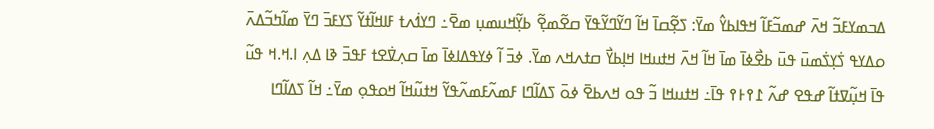ߡߏߘߌߓߏ߬ ߞߍ߫ ߝߘߏ߬ߓߊ߬ ߞߟߊߕߌ߮ ߘߌ߫: ߖߐ߲߬ߛߊ߫ ߞߊ߬ ߣߌ߬ߣߌ߬ߟߌ߫ ߛߐ߬ߘߐ߲߬ ߕߌ߲߬ߞߎߘߎ߲ ߘߐ߫߸ ߣߌߗ߭ߍߙ ߓߊߞߊ߬ߙߌ߬ ߖߌߓߏ߫ ߣߌ߫ ߘߊ߬ߤߏ߬ߡߍ߫ ߋߡߌߟ ߖ߭ߌ߲ߖ߭ߘߎ߫ ߟߎ߫ ߕߐ߯ߦߊ߫ ߘߊ߫ ߞߊ߬ ߞߍ߫ ߞߙߎߞߊ ߞߊ߲ߕߌ߯ ߛߙߍߞߍ ߘߌ߫. ߦߏ߫ ߊ߬ ߦߌߟߡߊߦߊ߫ ߘߊ߫ ߛߍ߲ߜ߭ߐߙ ߓߟߏ߫ ߢߊ ߡߍ߲ ߊ.ߞ.ߞ ߟߎ߬ ߟߊ߫ ߞߎ߲߬ߜߙߊ߬ ߝߟߐ ߝߍ߬ ߁߉߅߉ ߟߊ߫߸ ߞߙߎߞߊ ߏ߬ ߟߋ ߞߍߕߐ߫ ߦߋ߫ ߖߡߊ߬ߣߊ ߓߘߍ߬ߓߘߍ߬ߟߌ߬ ߞߙߎ߬ߞߊ߬ ߞߋߟߋ߲ ߘߌ߫߸ ߞߊ߬ ߖߡߊ߬ߣߊ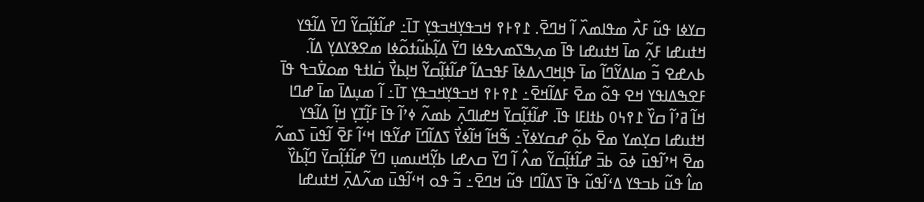ߛߌߦߊ ߟߎ߬ ߓߍ߯ ߘߟߊߘߍ߰ ߊ߬ ߞߣߐ߫. ߁߉߅߉ ߞߏߟߌ߲ߞߏߟߌ߲ ߠߊ߫߸ ߝߊ߬ߙߊ߲߬ߛߌ߬ ߣߌ߫ ߡߊ߬ߟߌ ߞߙߎߝߊ ߓߍ߲߬ ߘߊ߫ ߞߙߎߝߊ ߟߊ߫ ߘߍ߲ߒߖߘߍߟߦߊ ߣߌ߫ ߡߊ߲߬ߕߎ߬ߙߋ߬ߦߊ ߘߐߢߌߡߌ߲ ߡߊ߬. ߕߍߝߐ ߏ߬ ߘߊߡߌ߬ߣߊ߬ ߘߊ߫ ߟߊ߲ߞߣߍߡߦߊ߫ ߓߟߏߡߊ߬ ߝߊ߬ߙߊ߲߬ߛߌ߬ ߞߊ߲ߕߌ߯ ߛ߭ߊߙߟ ߘߋߜ߭ߏߟ ߟߊ߫ ߓߐߒߡߊߟߌ ߞߐ ߟߋ߬ ߘߐ߫ ߓߡߊ߬ߞߐ߫߸ ߁߉߅߉ ߞߏߟߌ߲ߞߏߟߌ߲ ߠߊ߫߸ ߊ߬ ߘߎ߲ߡߊ߫ ߘߊ߫ ߝߣߊ ߞߊ߬ ߥߴߊ߬ ߛߌ߰ ߁߉߆߀ ߕߙߊߓߊ ߟߊ߫. ߝߊ߬ߙߊ߲߬ߛߌ߫ ߞߝߊߣߍ߲߫ ߕߘߍ߬ ߦߴߊ߬ ߟߊ߫ ߓߊ߲߬ߠߌ߲ ߞߊ߲߬ ߡߊ߬ߟߌ ߞߙߎߝߊ ߛߌ߲ߘߌ ߘߐ߫ ߕߋ߲߬ ߝߛߌߦߌ߫߸ ߒ߬ߞߊ߬ ߞߊ߬ߦߌ߯ ߖߡߊ߬ߣߊ߫ ߝߌ߬ߟߊ ߞߵߊ߬ ߓߐ߫ ߊ߬ߟߎ߫ ߖߘߍ߬ ߘߐ߫ ߞߴߊ߬ߟߎ߫ ߦߋ߫ ߕߏ߫ ߝߊ߬ߙߊ߲߬ߛߌ߬ ߘߍ߮ ߊ߬ ߣߌ߫ ߛߍߝߊ ߕߌ߲߬ߞߎߘߎ߲ ߣߌ߫ ߝߊ߬ߙߊ߲߬ߛߌ߫ ߣߊ߲߬ߕߌ߰ ߘߊ߮ ߟߎ߬ ߕߏߟߌ ߡߵߊ߬ߟߎ߬ ߟߊ߫ ߖߡߊ߬ߣߊ ߟߎ߬ ߞߣߐ߫߸ ߏ߬ ߟߋ ߞߵߊ߬ߟߎ߫ ߘߍ߬ߡߍ߲߫ ߞߙߎߝߊ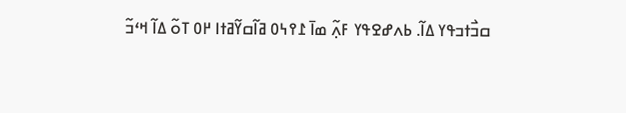ߛߏ߯ߙߏߟߌ ߡߊ߬. ߕߍߝߐߟߌ ߓߍ߲߬ ߘߊ߫ ߁߉߆߀ ߥߊ߬ߛߌ߬ߥߙߊ ߂߀ ߠߋ߬ ߡߊ߬ ߞߵߏ߬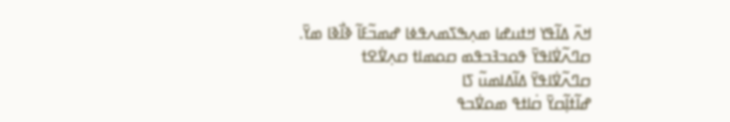ߞߍ߫ ߡߊ߬ߟߌ ߞߙߎߝߊ ߘߍ߲ߒߖߘߍߟߦߊ ߝߘߏ߬ߓߊ߬ ߢߊ߯ߢߊ ߘߌ߫.
ߛߣߍ߬ߜ߭ߊߟߌ߫ ߟߋߏߔߏߟߘ ߛߋߘߊߙ ߛߍ߲ߜ߭ߐߙ
ߛߣߍ߬ߜ߭ߊߟߌ߫ ߡߊ߬ߡߊߘߎ߬ ߖߊ
ߝߊ߬ߙߊ߲߬ߛߌ߫ ߛ߭ߊߙߟ ߘߋߜ߭ߏߟ